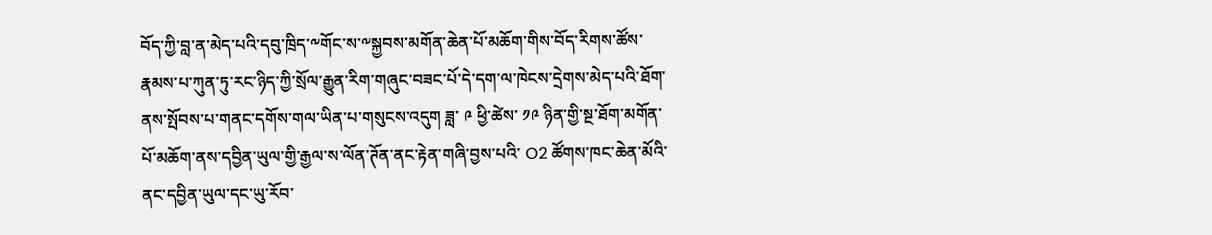བོད་ཀྱི་བླ་ན་མེད་པའི་དབུ་ཁྲིད་༸གོང་ས་༸སྐྱབས་མགོན་ཆེན་པོ་མཆོག་གིས་བོད་རིགས་ཚོས་རྣམས་པ་ཀུན་ཏུ་རང་ཉིད་ཀྱི་སྲོལ་རྒྱུན་རིག་གཞུང་བཟང་པོ་དེ་དག་ལ་ཁེངས་དྲེགས་མེད་པའི་ཐོག་ནས་སྤོབས་པ་གནང་དགོས་གལ་ཡིན་པ་གསུངས་འདུག ཟླ་ ༩ ཕྱི་ཚེས་ ༡༩ ཉིན་གྱི་སྔ་ཐོག་མགོན་པོ་མཆོག་ནས་དབྱིན་ཡུལ་གྱི་རྒྱལ་ས་ལོན་ཊོན་ནང་རྟེན་གཞི་བྱས་པའི་ O2 ཚོགས་ཁང་ཆེན་མོའི་ནང་དབྱིན་ཡུལ་དང་ཡུ་རོབ་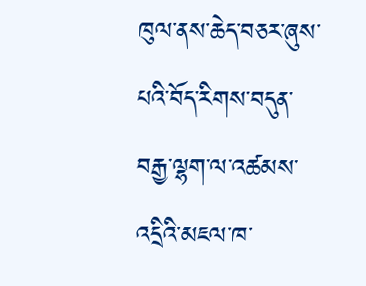ཁུལ་ནས་ཆེད་བཅར་ཞུས་པའི་བོད་རིགས་བདུན་བརྒྱ་ལྷག་ལ་འཚམས་འདྲིའི་མཇལ་ཁ་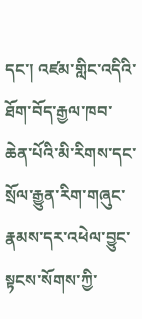དང་། འཛམ་གླིང་འདིའི་ཐོག་བོད་རྒྱལ་ཁབ་ཆེན་པོའི་མི་རིགས་དང་སྲོལ་རྒྱུན་རིག་གཞུང་རྣམས་དར་འཕེལ་བྱུང་སྟངས་སོགས་ཀྱི་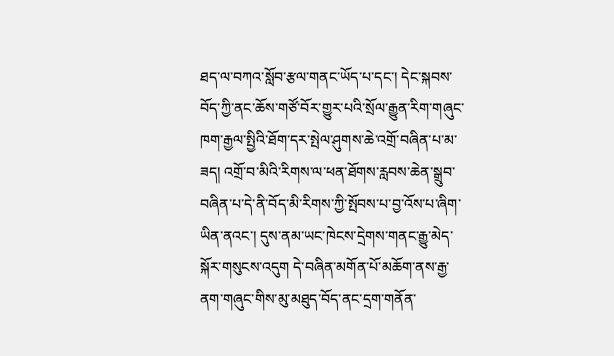ཐད་ལ་བཀའ་སློབ་རྩལ་གནང་ཡོད་པ་དང་། དེང་སྐབས་བོད་ཀྱི་ནང་ཆོས་གཙོ་བོར་གྱུར་པའི་སྲོལ་རྒྱུན་རིག་གཞུང་ཁག་རྒྱལ་སྤྱིའི་ཐོག་དར་སྤེལ་ཤུགས་ཆེ་འགྲོ་བཞིན་པ་མ་ཟད། འགྲོ་བ་མིའི་རིགས་ལ་ཕན་ཐོགས་རླབས་ཆེན་སྒྲུབ་བཞིན་པ་དེ་ནི་བོད་མི་རིགས་ཀྱི་སྤོབས་པ་བྱ་འོས་པ་ཞིག་ཡིན་ནའང་། དུས་ནམ་ཡང་ཁེངས་དྲེགས་གནང་རྒྱུ་མེད་སྐོར་གསུངས་འདུག དེ་བཞིན་མགོན་པོ་མཆོག་ནས་རྒྱ་ནག་གཞུང་གིས་མུ་མཐུད་བོད་ནང་དྲག་གནོན་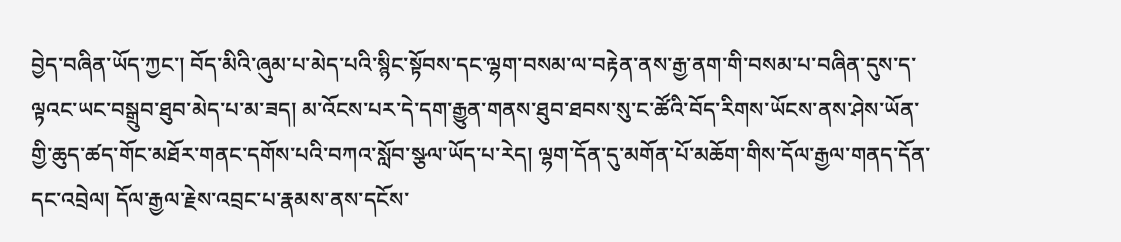བྱེད་བཞིན་ཡོད་ཀྱང་། བོད་མིའི་ཞུམ་པ་མེད་པའི་སྙིང་སྟོབས་དང་ལྷག་བསམ་ལ་བརྟེན་ནས་རྒྱ་ནག་གི་བསམ་པ་བཞིན་དུས་ད་ལྟའང་ཡང་བསྒྲུབ་ཐུབ་མེད་པ་མ་ཟད། མ་འོངས་པར་དེ་དག་རྒྱུན་གནས་ཐུབ་ཐབས་སུ་ང་ཚོའི་བོད་རིགས་ཡོངས་ནས་ཤེས་ཡོན་གྱི་ཆུད་ཚད་གོང་མཐོར་གནང་དགོས་པའི་བཀའ་སློབ་སྩལ་ཡོད་པ་རེད། ལྷག་དོན་དུ་མགོན་པོ་མཆོག་གིས་དོལ་རྒྱལ་གནད་དོན་དང་འབྲེལ། དོལ་རྒྱལ་རྗེས་འབྲང་པ་རྣམས་ནས་དངོས་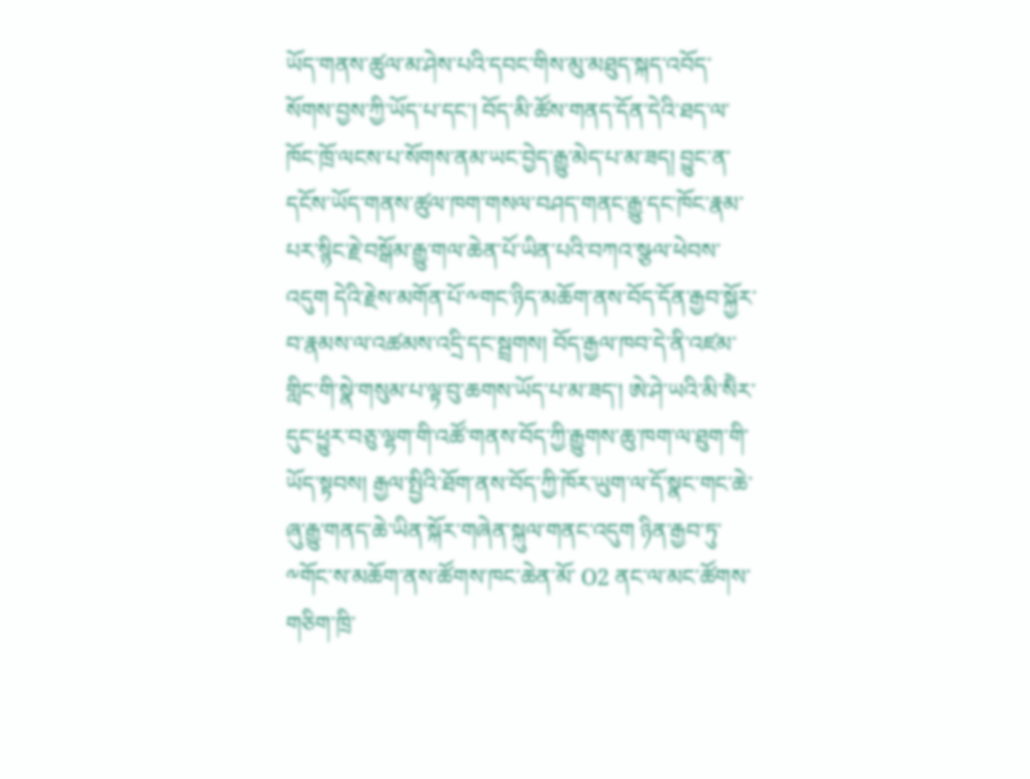ཡོད་གནས་ཚུལ་མ་ཤེས་པའི་དབང་གིས་མུ་མཐུད་སྐད་འབོད་སོགས་བྱས་ཀྱི་ཡོད་པ་དང་། བོད་མི་ཚོས་གནད་དོན་དེའི་ཐད་ལ་ཁོང་ཁྲོ་ལངས་པ་སོགས་ནམ་ཡང་བྱེད་རྒྱུ་མེད་པ་མ་ཟད། བྱུང་ན་དངོས་ཡོད་གནས་ཚུལ་ཁག་གསལ་བཤད་གནང་རྒྱུ་དང་ཁོང་རྣམ་པར་སྙིང་རྗེ་བསྒོམ་རྒྱུ་གལ་ཆེན་པོ་ཡིན་པའི་བཀའ་སྩལ་ཕེབས་འདུག དེའི་རྗེས་མགོན་པོ་༸གང་ཉིད་མཆོག་ནས་བོད་དོན་རྒྱབ་སྐྱོར་བ་རྣམས་ལ་འཚམས་འདྲི་དང་སྦྲགས། བོད་རྒྱལ་ཁབ་དེ་ནི་འཛམ་གླིང་གི་སྣེ་གསུམ་པ་ལྟ་བུ་ཆགས་ཡོད་པ་མ་ཟད་། ཨེ་ཤེ་ཡའི་མི་སིེར་དུང་ཕྱུར་བཅུ་ལྷག་གི་འཚོ་གནས་བོད་ཀྱི་རྒྱུགས་ཆུ་ཁག་ལ་ཐུག་གི་ཡོད་སྟབས། རྒྱལ་སྤྱིའི་ཐོག་ནས་བོད་ཀྱི་ཁོར་ཡུག་ལ་དོ་སྣང་གང་ཆེ་ཞུ་རྒྱུ་གནད་ཆེ་ཡིན་སྐོར་གཞེན་སྐུལ་གནང་འདུག ཉིན་རྒྱབ་ཏུ་༸གོང་ས་མཆོག་ནས་ཚོགས་ཁང་ཆེན་མོ་ O2 ནང་ལ་མང་ཚོགས་གཅིག་ཁྲི་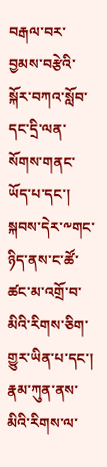བརྒལ་བར་བྱམས་བརྩེའི་སྐོར་བཀའ་སློབ་དང་དྲི་ལན་སོགས་གནང་ཡོད་པ་དང་། སྐབས་དེར་༸གང་ཉིད་ནས་ང་ཚོ་ཚང་མ་འགྲོ་བ་མིའི་རིགས་ཅིག་གྱུར་ཡིན་པ་དང་། རྣམ་ཀུན་ནས་མིའི་རིགས་ལ་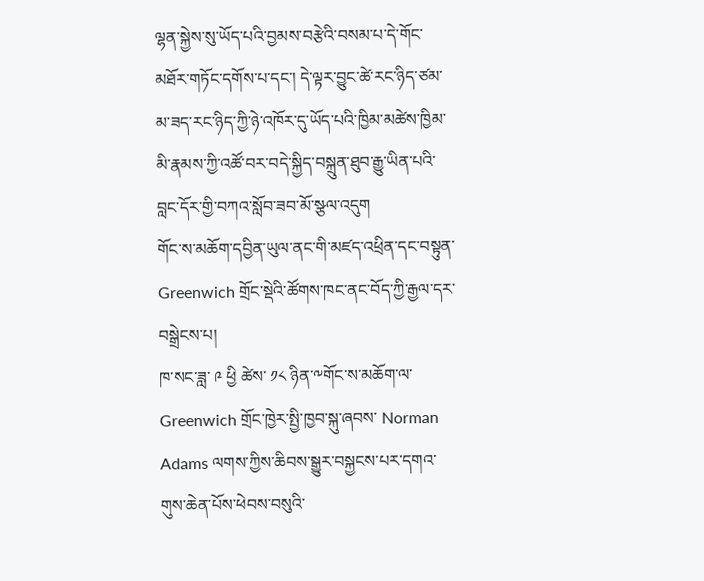ལྷན་སྐྱེས་སུ་ཡོད་པའི་བྱམས་བརྩེའི་བསམ་པ་དེ་གོང་མཐོར་གཏོང་དགོས་པ་དང་། དེ་ལྟར་བྱུང་ཚེ་རང་ཉིད་ཙམ་མ་ཟད་རང་ཉིད་ཀྱི་ཉེ་འཁོར་དུ་ཡོད་པའི་ཁྱིམ་མཚེས་ཁྱིམ་མི་རྣམས་ཀྱི་འཚོ་བར་བདེ་སྐྱིད་བསྐྲུན་ཐུབ་རྒྱུ་ཡིན་པའི་བླང་དོར་གྱི་བཀའ་སློབ་ཟབ་མོ་སྩལ་འདུག
གོང་ས་མཆོག་དབྱིན་ཡུལ་ནང་གི་མཛད་འཕྲིན་དང་བསྟུན་ Greenwich གྲོང་སྡེའི་ཚོགས་ཁང་ནང་བོད་ཀྱི་རྒྱལ་དར་བསྒྲེངས་པ།
ཁ་སང་ཟླ་ ༩ ཕྱི ཚེས་ ༡༨ ཉིན་༸གོང་ས་མཆོག་ལ་ Greenwich གྲོང་ཁྱེར་སྤྱི་ཁྱབ་སྐུ་ཞབས་ Norman Adams ལགས་ཀྱིས་ཆིབས་སྒྱུར་བསྐྱངས་པར་དགའ་གུས་ཆེན་པོས་ཕེབས་བསུའི་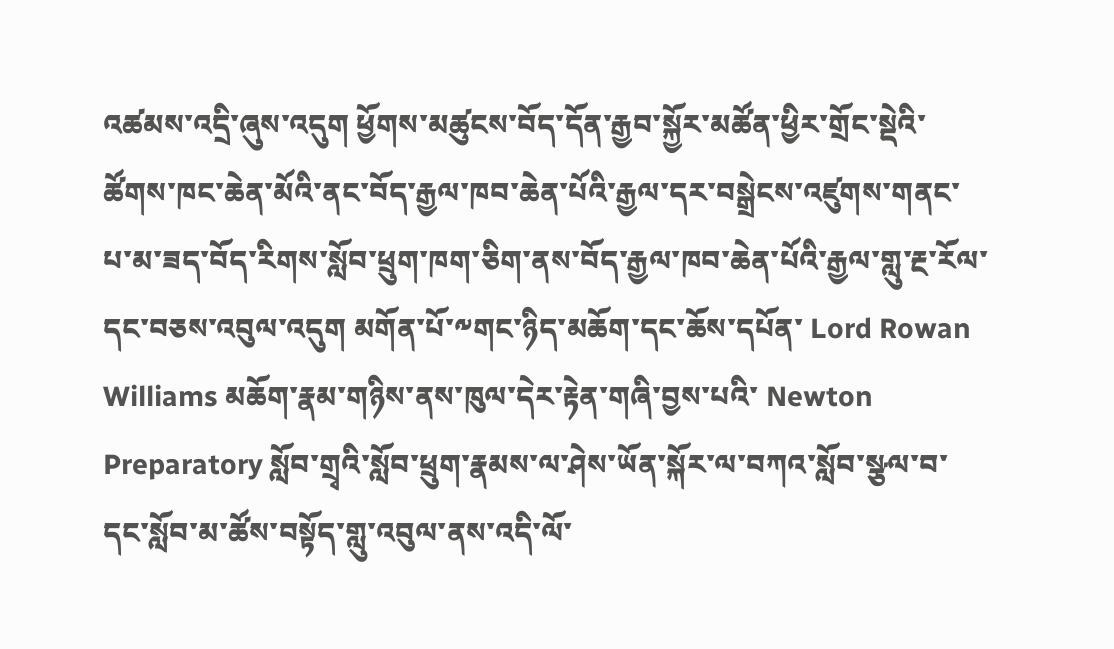འཚམས་འདྲི་ཞུས་འདུག ཕྱོགས་མཚུངས་བོད་དོན་རྒྱབ་སྐྱོར་མཚོན་ཕྱིར་གྲོང་སྡེའི་ཚོགས་ཁང་ཆེན་མོའི་ནང་བོད་རྒྱལ་ཁབ་ཆེན་པོའི་རྒྱལ་དར་བསྒྲེངས་འཛུགས་གནང་པ་མ་ཟད་བོད་རིགས་སློབ་ཕྲུག་ཁག་ཅིག་ནས་བོད་རྒྱལ་ཁབ་ཆེན་པོའི་རྒྱལ་གླུ་རྔ་རོལ་དང་བཅས་འབུལ་འདུག མགོན་པོ་༸གང་ཉིད་མཆོག་དང་ཆོས་དཔོན་ Lord Rowan Williams མཆོག་རྣམ་གཉིས་ནས་ཁུལ་དེར་རྟེན་གཞི་བྱས་པའི་ Newton Preparatory སློབ་གྲྭའི་སློབ་ཕྲུག་རྣམས་ལ་ཤེས་ཡོན་སྐོར་ལ་བཀའ་སློབ་སྩལ་བ་དང་སློབ་མ་ཚོས་བསྟོད་གླུ་འབུལ་ནས་འདི་ལོ་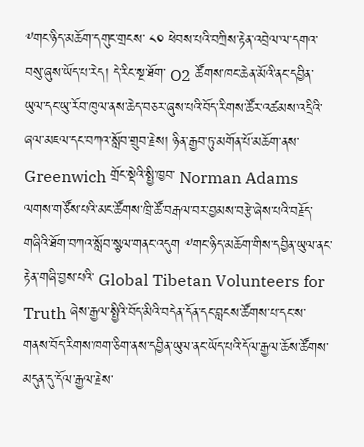༸གང་ཉིད་མཆོག་དགུང་གྲངས་ ༨༠ ཕེབས་པའི་བཀྲིས་རྟེན་འབྲེལ་ལ་དགའ་བསུ་ཞུས་ཡོད་པ་རེད། དེ་རིང་སྔ་ཐོག་ O2 ཚོགས་ཁང་ཆེན་མོའི་ནང་དབྱིན་ཡུལ་དང་ཡུ་རོབ་ཁུལ་ནས་ཆེད་བཅར་ཞུས་པའི་བོད་རིགས་ཚོར་འཚམས་འདྲིའི་ཞལ་མཇལ་དང་བཀའ་སློབ་གྲུབ་རྗེས། ཉིན་རྒྱབ་ཏུ་མགོན་པོ་མཆོག་ནས་ Greenwich གྲོང་སྡེའི་སྤྱི་ཁྱབ་ Norman Adams ལགས་གཙོས་པའི་མང་ཚོགས་ཁྲི་ཚོ་བརྒལ་བར་བྱམས་བརྩེ་ཞེས་པའི་བརྗོད་གཞིའི་ཐོག་བཀའ་སློབ་སྩལ་གནང་འདུག ༸གང་ཉིད་མཆོག་གིས་དབྱིན་ཡུལ་ནང་རྟེན་གཞི་བྱས་པའི་ Global Tibetan Volunteers for Truth ཞེས་རྒྱལ་སྤྱིའི་བོད་མིའི་བདེན་དོན་དང་བླངས་ཚོགས་པ་དང་ས་གནས་བོད་རིགས་ཁག་ཅིག་ནས་དབྱིན་ཡུལ་ནང་ཡོད་པའི་དོལ་རྒྱལ་ཆོས་ཚོགས་མདུན་དུ་དོལ་རྒྱལ་རྗེས་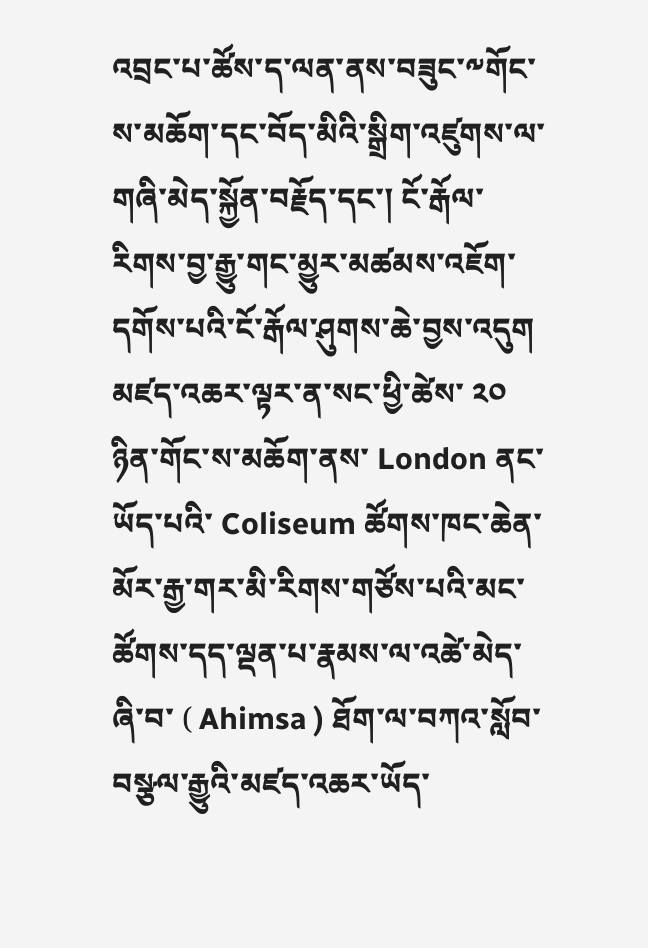འབྲང་པ་ཚོས་ད་ལན་ནས་བཟུང་༸གོང་ས་མཆོག་དང་བོད་མིའི་སྒྲིག་འཛུགས་ལ་གཞི་མེད་སྐྱོན་བརྗོད་དང་། ངོ་རྒོལ་རིགས་བྱ་རྒྱུ་གང་མྱུར་མཚམས་འཇོག་དགོས་པའི་ངོ་རྒོལ་ཤུགས་ཆེ་བྱས་འདུག མཛད་འཆར་ལྟར་ན་སང་ཕྱི་ཚེས་ ༢༠ ཉིན་གོང་ས་མཆོག་ནས་ London ནང་ཡོད་པའི་ Coliseum ཚོགས་ཁང་ཆེན་མོར་རྒྱ་གར་མི་རིགས་གཙོས་པའི་མང་ཚོགས་དད་ལྡན་པ་རྣམས་ལ་འཚེ་མེད་ཞི་བ་ ( Ahimsa ) ཐོག་ལ་བཀའ་སློབ་བསྩལ་རྒྱུའི་མཛད་འཆར་ཡོད་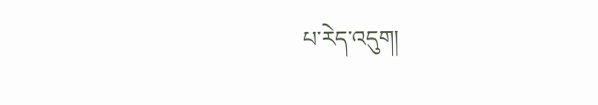པ་རེད་འདུག།